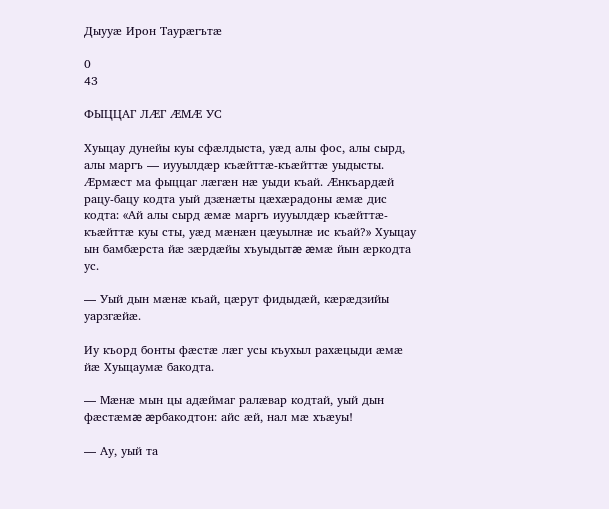Дыууæ Ирон Таурæгътæ

0
43

ФЫЦЦАГ ЛÆГ ÆМÆ УС

Хуыцау дунейы куы сфæлдыста, уæд алы фос, алы сырд, алы маргъ — иууылдæр къæйттæ-къæйттæ уыдысты. Æрмæст ма фыццаг лæгæн нæ уыди къай. Æнкъардæй рацу-бацу кодта уый дзæнæты цæхæрадоны æмæ дис кодта: «Ай алы сырд æмæ маргъ иууылдæр къæйттæ-къæйттæ куы сты, уæд мæнæн цæуылнæ ис къай?» Хуыцау ын бамбæрста йæ зæрдæйы хъуыдытæ æмæ йын æркодта ус.

— Уый дын мæнæ къай, цæрут фидыдæй, кæрæдзийы уарзгæйæ.

Иу къорд бонты фæстæ лæг усы къухыл рахæцыди æмæ йæ Хуыцаумæ бакодта.

— Мæнæ мын цы адæймаг ралæвар кодтай, уый дын фæстæмæ æрбакодтон: айс æй, нал мæ хъæуы!

— Ау, уый та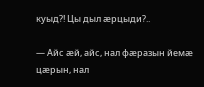куыд?! Цы дыл æрцыди?..

— Айс æй, айс, нал фæразын йемæ цæрын, нал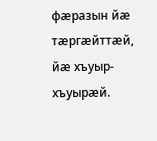фæразын йæ тæргæйттæй, йæ хъуыр-хъуырæй.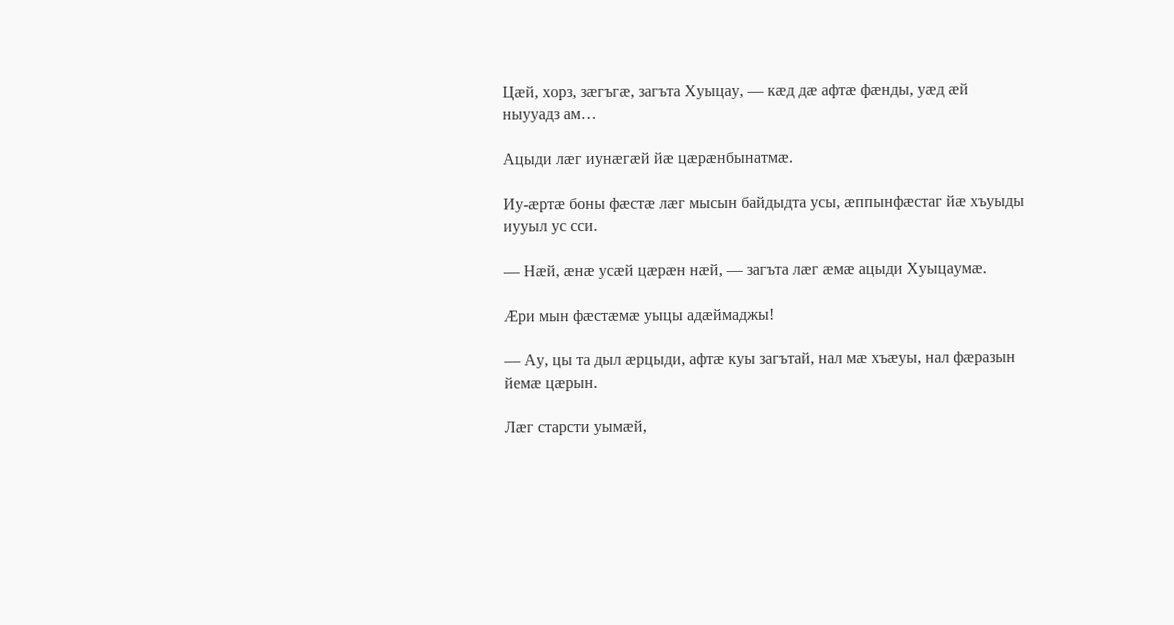Цæй, хорз, зæгъгæ, загъта Хуыцау, — кæд дæ афтæ фæнды, уæд æй ныууадз ам…

Ацыди лæг иунæгæй йæ цæрæнбынатмæ.

Иу-æртæ боны фæстæ лæг мысын байдыдта усы, æппынфæстаг йæ хъуыды иууыл ус сси.

— Нæй, æнæ усæй цæрæн нæй, — загъта лæг æмæ ацыди Хуыцаумæ.

Æри мын фæстæмæ уыцы адæймаджы!

— Ау, цы та дыл æрцыди, афтæ куы загътай, нал мæ хъæуы, нал фæразын йемæ цæрын.

Лæг старсти уымæй,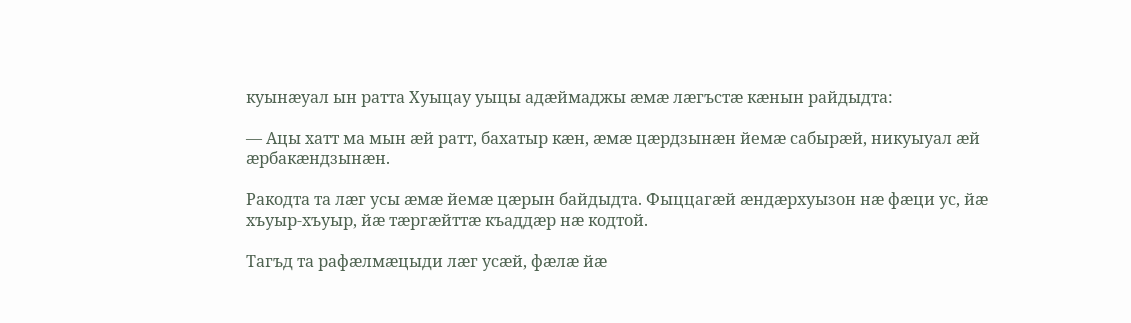куынæуал ын ратта Хуыцау уыцы адæймаджы æмæ лæгъстæ кæнын райдыдта:

— Ацы хатт ма мын æй ратт, бахатыр кæн, æмæ цæрдзынæн йемæ сабырæй, никуыуал æй æрбакæндзынæн.

Ракодта та лæг усы æмæ йемæ цæрын байдыдта. Фыццагæй æндæрхуызон нæ фæци ус, йæ хъуыр-хъуыр, йæ тæргæйттæ къаддæр нæ кодтой.

Тагъд та рафæлмæцыди лæг усæй, фæлæ йæ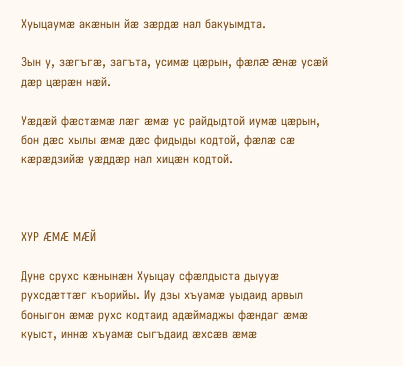Хуыцаумæ акæнын йæ зæрдæ нал бакуымдта.

Зын у, зæгъгæ, загъта, усимæ цæрын, фæлæ æнæ усæй дæр цæрæн нæй.

Уæдæй фæстæмæ лæг æмæ ус райдыдтой иумæ цæрын, бон дæс хылы æмæ дæс фидыды кодтой, фæлæ сæ кæрæдзийæ уæддæр нал хицæн кодтой.



ХУР ÆМÆ МÆЙ

Дуне срухс кæнынæн Хуыцау сфæлдыста дыууæ рухсдæттæг къорийы. Иу дзы хъуамæ уыдаид арвыл боныгон æмæ рухс кодтаид адæймаджы фæндаг æмæ куыст, иннæ хъуамæ сыгъдаид æхсæв æмæ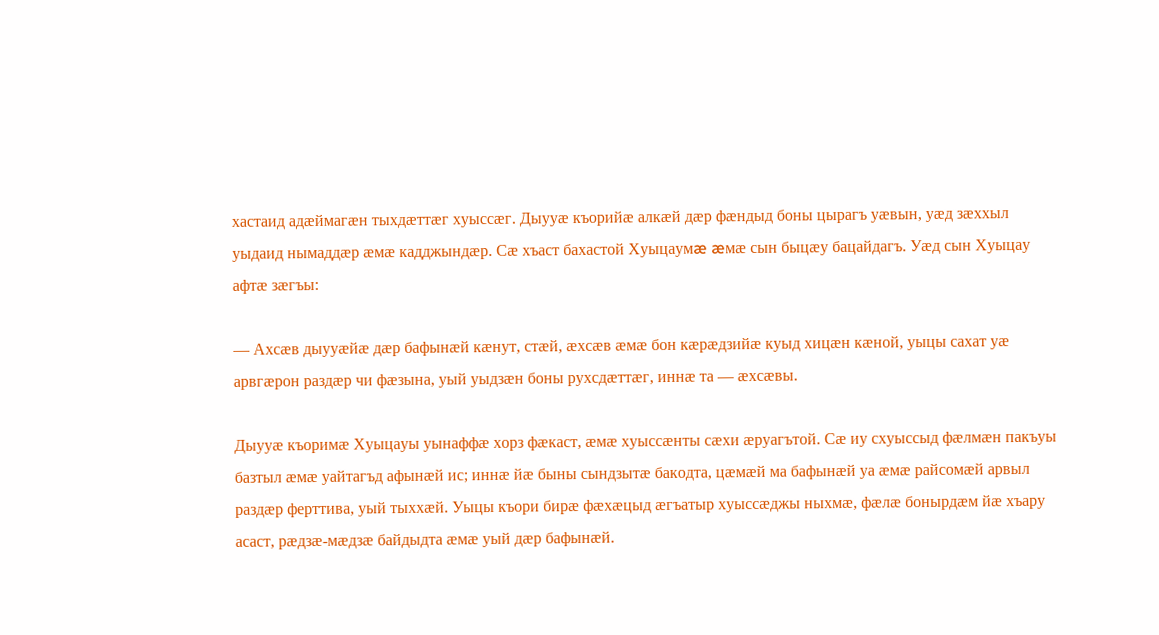хастаид адæймагæн тыхдæттæг хуыссæг. Дыууæ къорийæ алкæй дæр фæндыд боны цырагъ уæвын, уæд зæххыл уыдаид нымаддæр æмæ кадджындæр. Сæ хъаст бахастой Хуыцаумæ æмæ сын быцæу бацайдагъ. Уæд сын Хуыцау афтæ зæгъы:

— Ахсæв дыууæйæ дæр бафынæй кæнут, стæй, æхсæв æмæ бон кæрæдзийæ куыд хицæн кæной, уыцы сахат уæ арвгæрон раздæр чи фæзына, уый уыдзæн боны рухсдæттæг, иннæ та — æхсæвы.

Дыууæ къоримæ Хуыцауы уынаффæ хорз фæкаст, æмæ хуыссæнты сæхи æруагътой. Сæ иу схуыссыд фæлмæн пакъуы базтыл æмæ уайтагъд афынæй ис; иннæ йæ быны сындзытæ бакодта, цæмæй ма бафынæй уа æмæ райсомæй арвыл раздæр ферттива, уый тыххæй. Уыцы къори бирæ фæхæцыд æгъатыр хуыссæджы ныхмæ, фæлæ бонырдæм йæ хъару асаст, рæдзæ-мæдзæ байдыдта æмæ уый дæр бафынæй.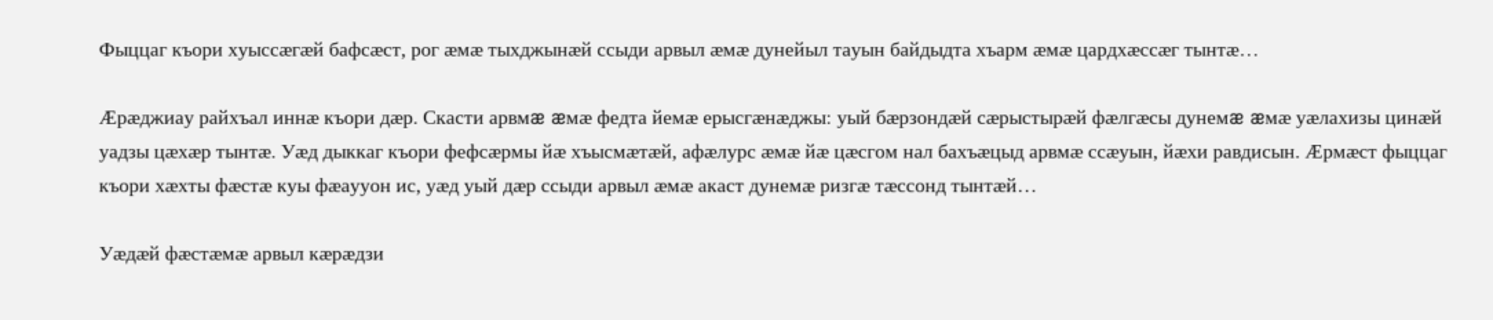Фыццаг къори хуыссæгæй бафсæст, рог æмæ тыхджынæй ссыди арвыл æмæ дунейыл тауын байдыдта хъарм æмæ цардхæссæг тынтæ…

Æрæджиау райхъал иннæ къори дæр. Скасти арвмæ æмæ федта йемæ ерысгæнæджы: уый бæрзондæй сæрыстырæй фæлгæсы дунемæ æмæ уæлахизы цинæй уадзы цæхæр тынтæ. Уæд дыккаг къори фефсæрмы йæ хъысмæтæй, афæлурс æмæ йæ цæсгом нал бахъæцыд арвмæ ссæуын, йæхи равдисын. Æрмæст фыццаг къори хæхты фæстæ куы фæаууон ис, уæд уый дæр ссыди арвыл æмæ акаст дунемæ ризгæ тæссонд тынтæй…

Уæдæй фæстæмæ арвыл кæрæдзи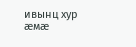ивынц хур æмæ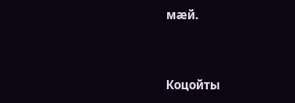мæй.



Коцойты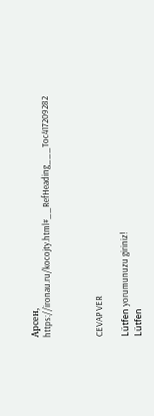Арсен, https://ironau.ru/kocojty.html#__RefHeading___Toc417209282



CEVAP VER

Lütfen yorumunuzu giriniz!
Lütfen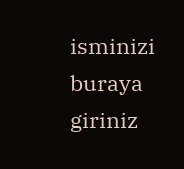isminizi buraya giriniz